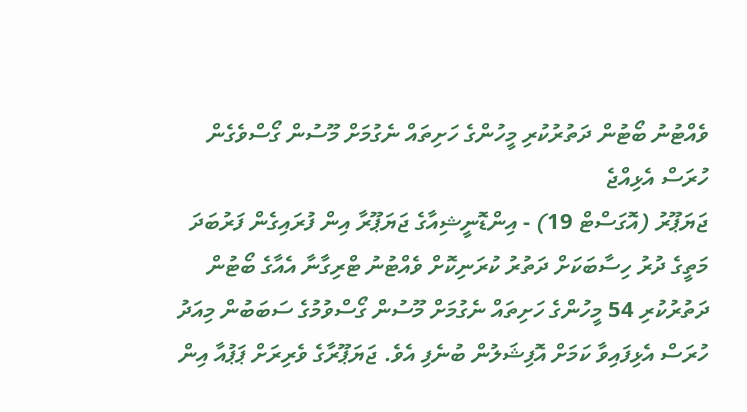ވެއްޓުނު ބޯޓުން ދަތުރުކުރި މީހުންގެ ހަށިތައް ނެގުމަށް މޫސުން ގޯސްވެގެން ހުރަސް އެޅިއްޖެ
ޖަޔަޕޫރު (އޮގަސްޓް 19) - އިންޑޮނީޝިއާގެ ޖަޔަޕޫރާ އިން ފުރައިގެން ފަރުބަދަ މަތީގެ ދުރު ހިސާބަކަށް ދަތުރު ކުރަނިކޮށް ވެއްޓުނު ޓްރިގާނާ އެއާގެ ބޯޓުން ދަތުރުކުރި 54 މީހުންގެ ހަށިތައް ނެގުމަށް މޫސުން ގޯސްވުމުގެ ސަބަބުން މިއަދު ހުރަސް އެޅިފައިވާ ކަމަށް އޮފިޝަލުން ބުނެފި އެވެ. ޖަޔަޕޫރާގެ ވެރިރަށް ޕަޕުއާ އިން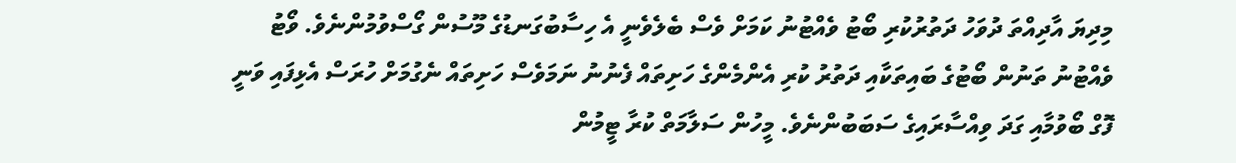މިދިޔަ އާދިއްތަ ދުވަހު ދަތުރުކުރި ބޯޓު ވެއްޓުނު ކަމަށް ވެސް ބެލެވެނީ އެ ހިސާބުގަނޑުގެ މޫސުން ގޯސްވުމުންނެވެ. ވޯޓު ވެއްޓުނު ތަނުން ބޯޓުގެ ބައިތަކާއި ދަތުރު ކުރި އެންމެންގެ ހަށިތައް ފެނުނު ނަމަވެސް ހަށިތައް ނެގުމަށް ހުރަސް އެޅިފައި ވަނީ ފޮގް ބޯވުމާއި ގަދަ ވިއްސާރައިގެ ސަބަބުންނެވެ. މީހުން ސަލާމަތް ކުރާ ޓީމުން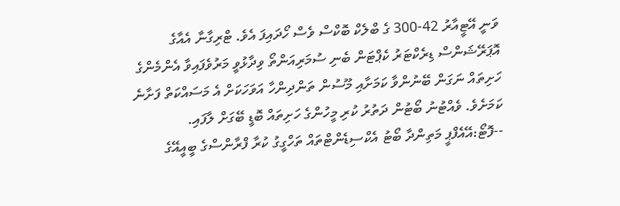ވަނީ އޭޓީއާރު 42-300 ގެ ބްލެކް ބޮކްސް ވެސް ހޯދައިފަ އެވެ. ޓްރިގާނާ އެއާގެ އޮޕަރޭޝަންސް ޑިރެކްޓަރު ކެޕްޓަން ބެނި ސުމަރިއަންތޯ ވިދާޅުވީ މަރުވެފައިވާ އެންމެންގެ ހަށިތައް ނަގަން ބޭނުންވާ ކަމަށާއި މޫސުން ތަންދިންހާ އަވަހަކަށް އެ މަސައްކަތް ފަށާނެ ކަމަށެވެ. ވެއްޓުނު ބޯޓުން ދަތުރު ކުރި މީހުންގެ ހަށިތައް ބޮޑީ ބޭގަށް ލާފައި. --ފޮޓޯ:އޭއެފްޕީ މަތިންދާ ބޯޓު އެކްސިޑެންޓްތައް ތަހްގީގު ކުރާ ފްރާންސްގެ ބީއީއޭގެ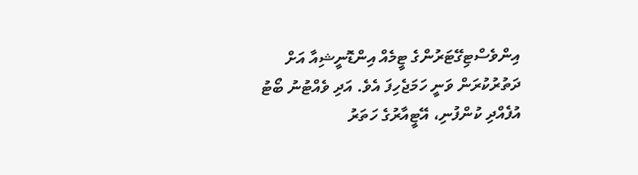އިންވެސްޓިގޭޓަރުންގެ ޓީމެއް އިންޑޮނީޝިއާ އަށް ދަތުރުކުރަން ވަނީ ހަމަޖެހިފަ އެވެ. އަދި ވެއްޓުނު ބޯޓު އުފެއްދި ކުންފުނި، އޭޓީއާރުގެ ހަތަރު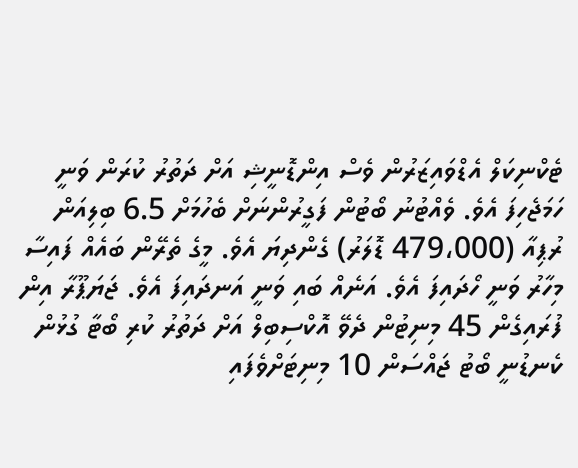ޓެކްނިކަލް އެޑްވައިޒަރުން ވެސް އިންޑޮނީޝި އަށް ދަތުރު ކުރަން ވަނީ ހަމަޖެހިފަ އެވެ. ވެއްޓުނު ބޯޓުން ފަގީރުންނަށް ބެހުމަށް 6.5 ބިލިއަން ރުޕިއާ (479،000 ޑޮލަރު) ގެންދިޔަ އެވެ. މީގެ ތެރޭން ބައެއް ފައިސާ މިހާރު ވަނީ ހޯދައިފަ އެވެ. އަނެއް ބައި ވަނީ އަނދައިފަ އެވެ. ޖަޔަޕޫރާ އިން ފުރައިގެން 45 މިނިޓުން ދެވޭ އޮކްސިބިލް އަށް ދަތުރު ކުރި ބޯޓާ ގުޅުން ކެނޑުނީ ބޯޓު ޖައްސަން 10 މިނިޓަށްވެފައި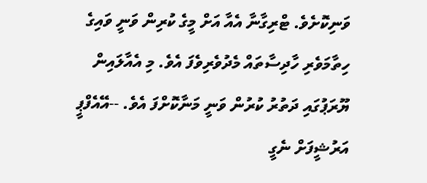ވަނިކޮށެވެ. ޓްރިގާނާ އެއާ އަށް މީގެ ކުރިން ވަނީ ވައިގެ ހިތާމަވެރި ހާދިސާތައް މެދުވެރިވެފަ އެވެ. މި އެއާލައިން ޔޫރަޕުގައި ދަތުރު ކުރުން ވަނީ މަނާކޮށްފަ އެވެ. --އޭއެފްޕީ
އަރުޝީފަށް ނެގީ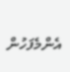އެންމެފަހުން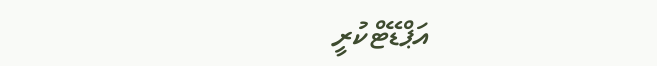އަޕްޑޭޓްކުރީ